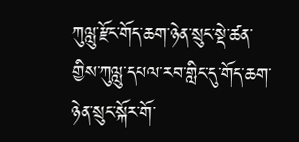ཀུལླུ་རྫོང་གོད་ཆག་ཉེན་སྲུང་སྡེ་ཚན་གྱིས་ཀུལླུ་དཔལ་རབ་གླིང་དུ་གོད་ཆག་ཉེན་སྲུང་སྐོར་གོ་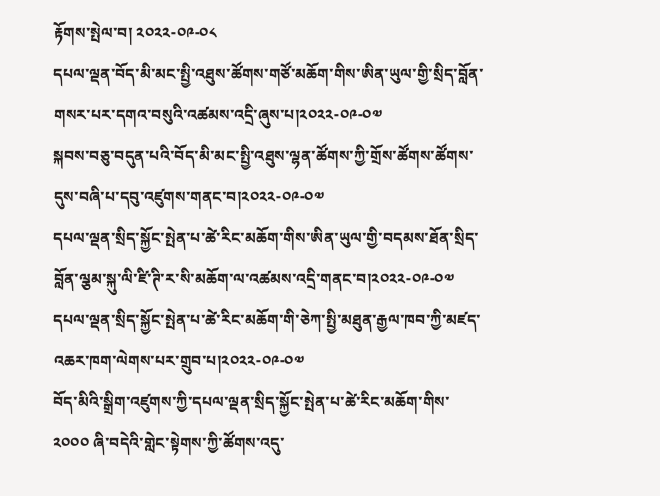རྟོགས་སྤེལ་བ། ༢༠༢༢-༠༩-༠༨
དཔལ་ལྡན་བོད་མི་མང་སྤྱི་འཐུས་ཚོགས་གཙོ་མཆོག་གིས་ཨིན་ཡུལ་གྱི་སྲིད་བློན་གསར་པར་དགའ་བསུའི་འཚམས་འདྲི་ཞུས་པ།༢༠༢༢-༠༩-༠༧
སྐབས་བཅུ་བདུན་པའི་བོད་མི་མང་སྤྱི་འཐུས་ལྷན་ཚོགས་ཀྱི་གྲོས་ཚོགས་ཚོགས་དུས་བཞི་པ་དབུ་འཛུགས་གནང་བ།༢༠༢༢-༠༩-༠༧
དཔལ་ལྡན་སྲིད་སྐྱོང་སྤེན་པ་ཚེ་རིང་མཆོག་གིས་ཨིན་ཡུལ་གྱི་བདམས་ཐོན་སྲིད་བློན་ལྕམ་སྐུ་ལི་ཛི་ཊི་ར་སི་མཆོག་ལ་འཚམས་འདྲི་གནང་བ།༢༠༢༢-༠༩-༠༧
དཔལ་ལྡན་སྲིད་སྐྱོང་སྤེན་པ་ཚེ་རིང་མཆོག་གི་ཅེཀ་སྤྱི་མཐུན་རྒྱལ་ཁབ་ཀྱི་མཛད་འཆར་ཁག་ལེགས་པར་གྲུབ་པ།༢༠༢༢-༠༩-༠༧
བོད་མིའི་སྒྲིག་འཛུགས་ཀྱི་དཔལ་ལྡན་སྲིད་སྐྱོང་སྤེན་པ་ཚེ་རིང་མཆོག་གིས་ ༢༠༠༠ ཞི་བདེའི་གླེང་སྟེགས་ཀྱི་ཚོགས་འདུ་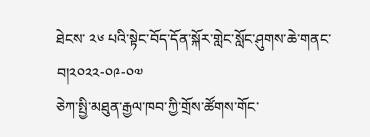ཐེངས་ ༢༦ པའི་སྟེང་བོད་དོན་སྐོར་གླེང་སློང་ཤུགས་ཆེ་གནང་བ།༢༠༢༢-༠༩-༠༧
ཅེཀ་སྤྱི་མཐུན་རྒྱལ་ཁབ་ཀྱི་གྲོས་ཚོགས་གོང་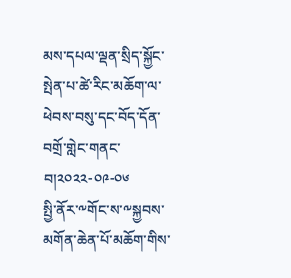མས་དཔལ་ལྡན་སྲིད་སྐྱོང་སྤེན་པ་ཚེ་རིང་མཆོག་ལ་ཕེབས་བསུ་དང་བོད་དོན་བགྲོ་གླེང་གནང་བ།༢༠༢༢-༠༩-༠༦
སྤྱི་ནོར་༸གོང་ས་༸སྐྱབས་མགོན་ཆེན་པོ་མཆོག་གིས་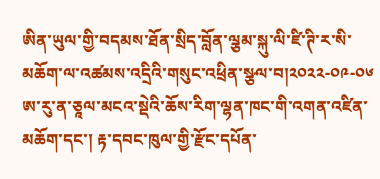ཨིན་ཡུལ་གྱི་བདམས་ཐོན་སྲིད་བློན་ལྕམ་སྐུ་ལི་ཛི་ཊི་ར་སི་མཆོག་ལ་འཚམས་འདྲིའི་གསུང་འཕྲིན་སྩལ་བ།༢༠༢༢-༠༩-༠༦
ཨ་རུ་ན་ཅཱལ་མངའ་སྡེའི་ཆོས་རིག་ལྷན་ཁང་གི་འགན་འཛིན་མཆོག་དང་། རྟ་དབང་ཁུལ་གྱི་རྫོང་དཔོན་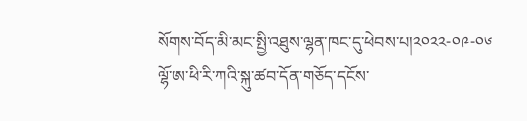སོགས་བོད་མི་མང་སྤྱི་འཐུས་ལྷན་ཁང་དུ་ཕེབས་པ།༢༠༢༢-༠༩-༠༦
ལྷོ་ཨ་ཕི་རི་ཀའི་སྐུ་ཚབ་དོན་གཅོད་དངོས་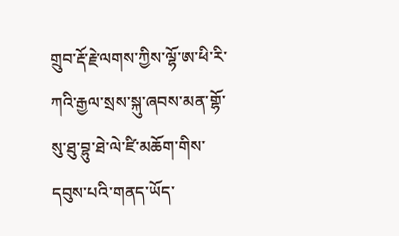གྲུབ་རྡོ་རྗེ་ལགས་ཀྱིས་ལྷོ་ཨ་ཕི་རི་ཀའི་རྒྱལ་སྲས་སྐུ་ཞབས་མན་གྷོ་སུ་ཐུ་བྷུ་ཐེ་ལེ་ཛི་མཆོག་གིས་དབུས་པའི་གནད་ཡོད་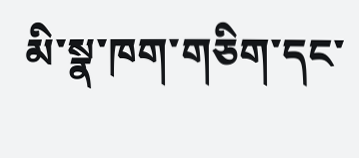མི་སྣ་ཁག་གཅིག་དང་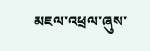མཇལ་འཕྲལ་ཞུས་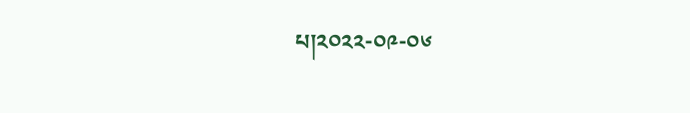པ།༢༠༢༢-༠༩-༠༦